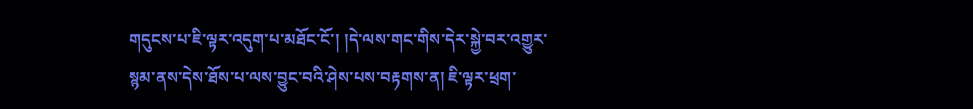གདུངས་པ་ཇི་ལྟར་འདུག་པ་མཐོང་ངོ་། །དེ་ལས་གང་གིས་དེར་སྐྱེ་བར་འགྱུར་སྙམ་ནས་དེས་ཐོས་པ་ལས་བྱུང་བའི་ཤེས་པས་བརྟགས་ན། ཇི་ལྟར་ཕྲག་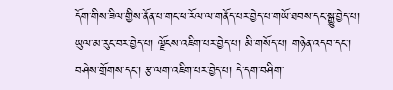དོག་གིས་ཟིལ་གྱིས་ནོན་པ་གང་ཕ་རོལ་ལ་གནོད་པར་བྱེད་པ་གཡོ་ཐབས་དང་སྒྱུ་བྱེད་པ། ཡུལ་མ་རུང་བར་བྱེད་པ། ལྗོངས་འཇིག་པར་བྱེད་པ། མི་གསོད་པ། གཉེན་འདབ་དང་། བཤེས་གྲོགས་དང་། རྩ་ལག་འཇིག་པར་བྱེད་པ། དེ་དག་བཤིག་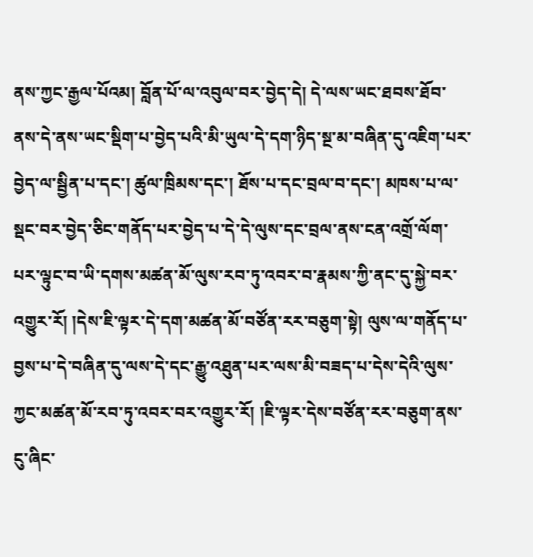ནས་ཀྱང་རྒྱལ་པོའམ། བློན་པོ་ལ་འབུལ་བར་བྱེད་དེ། དེ་ལས་ཡང་ཐབས་ཐོབ་ནས་དེ་ནས་ཡང་སྡིག་པ་བྱེད་པའི་མི་ཡུལ་དེ་དག་ཉིད་སྔ་མ་བཞིན་དུ་འཇིག་པར་བྱེད་ལ་སྦྱིན་པ་དང་། ཚུལ་ཁྲིམས་དང་། ཐོས་པ་དང་བྲལ་བ་དང་། མཁས་པ་ལ་སྡང་བར་བྱེད་ཅིང་གནོད་པར་བྱེད་པ་དེ་དེ་ལུས་དང་བྲལ་ནས་ངན་འགྲོ་ལོག་པར་ལྟུང་བ་ཡི་དགས་མཚན་མོ་ལུས་རབ་ཏུ་འབར་བ་རྣམས་ཀྱི་ནང་དུ་སྐྱེ་བར་འགྱུར་རོ། །དེས་ཇི་ལྟར་དེ་དག་མཚན་མོ་བཙོན་རར་བཅུག་སྟེ། ལུས་ལ་གནོད་པ་བྱས་པ་དེ་བཞིན་དུ་ལས་དེ་དང་རྒྱུ་འཐུན་པར་ལས་མི་བཟད་པ་དེས་དེའི་ལུས་ཀྱང་མཚན་མོ་རབ་ཏུ་འབར་བར་འགྱུར་རོ། །ཇི་ལྟར་དེས་བཙོན་རར་བཅུག་ནས་ངུ་ཞིང་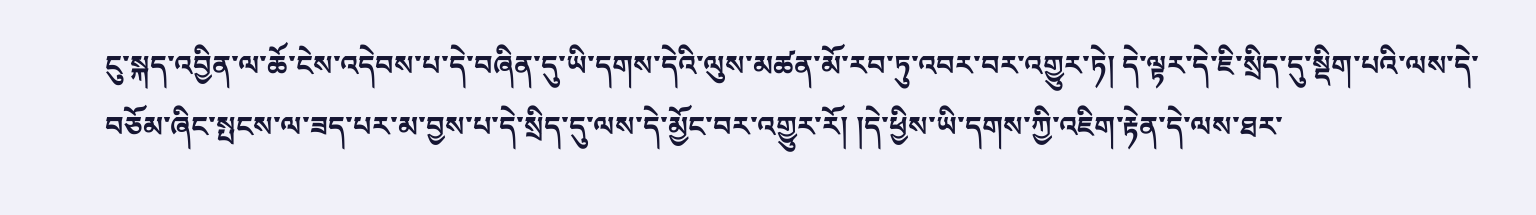ངུ་སྐད་འབྱིན་ལ་ཆོ་ངེས་འདེབས་པ་དེ་བཞིན་དུ་ཡི་དགས་དེའི་ལུས་མཚན་མོ་རབ་ཏུ་འབར་བར་འགྱུར་ཏེ། དེ་ལྟར་དེ་ཇི་སྲིད་དུ་སྡིག་པའི་ལས་དེ་བཅོམ་ཞིང་སྤངས་ལ་ཟད་པར་མ་བྱས་པ་དེ་སྲིད་དུ་ལས་དེ་མྱོང་བར་འགྱུར་རོ། །དེ་ཕྱིས་ཡི་དགས་ཀྱི་འཇིག་རྟེན་དེ་ལས་ཐར་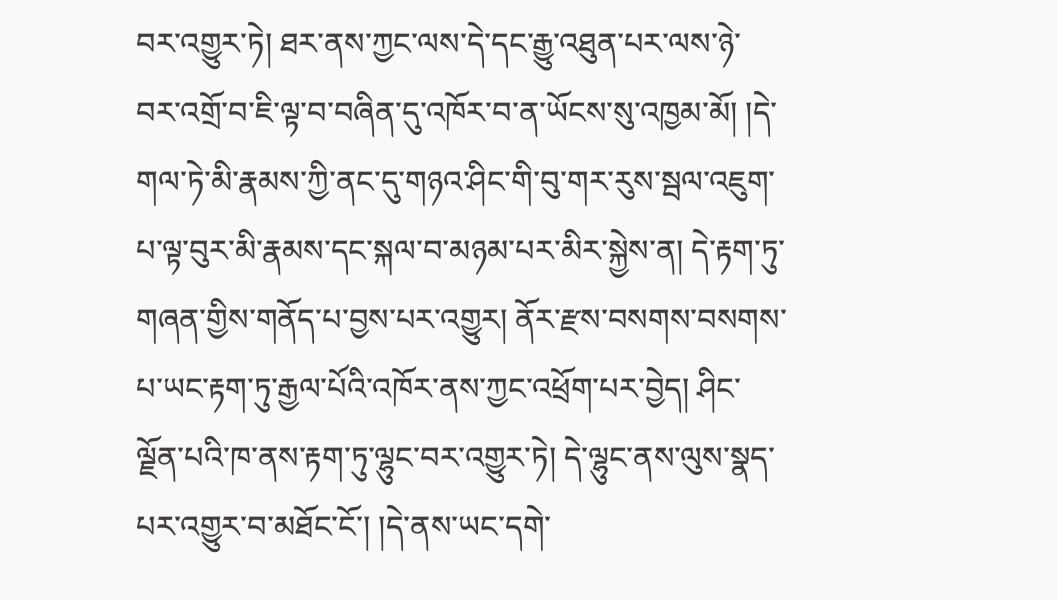བར་འགྱུར་ཏེ། ཐར་ནས་ཀྱང་ལས་དེ་དང་རྒྱུ་འཐུན་པར་ལས་ཉེ་བར་འགྲོ་བ་ཇི་ལྟ་བ་བཞིན་དུ་འཁོར་བ་ན་ཡོངས་སུ་འཁྱམ་མོ། །དེ་གལ་ཏེ་མི་རྣམས་ཀྱི་ནང་དུ་གཉའ་ཤིང་གི་བུ་གར་རུས་སྦལ་འཇུག་པ་ལྟ་བུར་མི་རྣམས་དང་སྐལ་བ་མཉམ་པར་མིར་སྐྱེས་ན། དེ་རྟག་ཏུ་གཞན་གྱིས་གནོད་པ་བྱས་པར་འགྱུར། ནོར་རྫས་བསགས་བསགས་པ་ཡང་རྟག་ཏུ་རྒྱལ་པོའི་འཁོར་ནས་ཀྱང་འཕྲོག་པར་བྱེད། ཤིང་ལྗོན་པའི་ཁ་ནས་རྟག་ཏུ་ལྷུང་བར་འགྱུར་ཏེ། དེ་ལྷུང་ནས་ལུས་སྣད་པར་འགྱུར་བ་མཐོང་ངོ་། །དེ་ནས་ཡང་དགེ་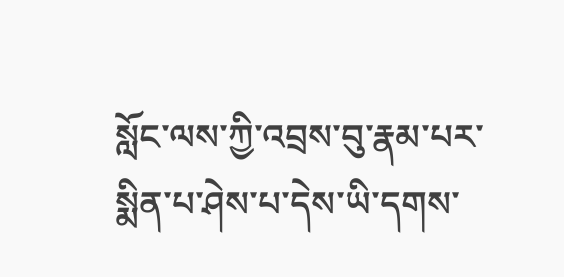སློང་ལས་ཀྱི་འབྲས་བུ་རྣམ་པར་སྨིན་པ་ཤེས་པ་དེས་ཡི་དགས་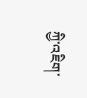ཀྱི་འཇིག་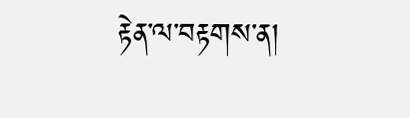རྟེན་ལ་བརྟགས་ན།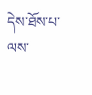དེས་ཐོས་པ་ལས་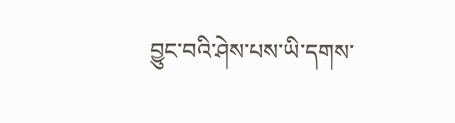བྱུང་བའི་ཤེས་པས་ཡི་དགས་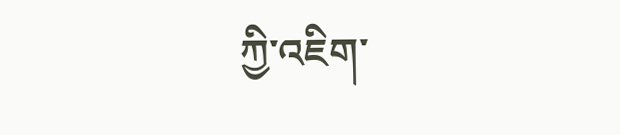ཀྱི་འཇིག་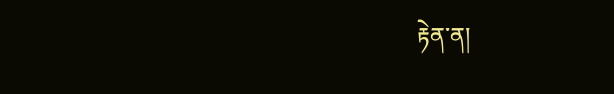རྟེན་ན།